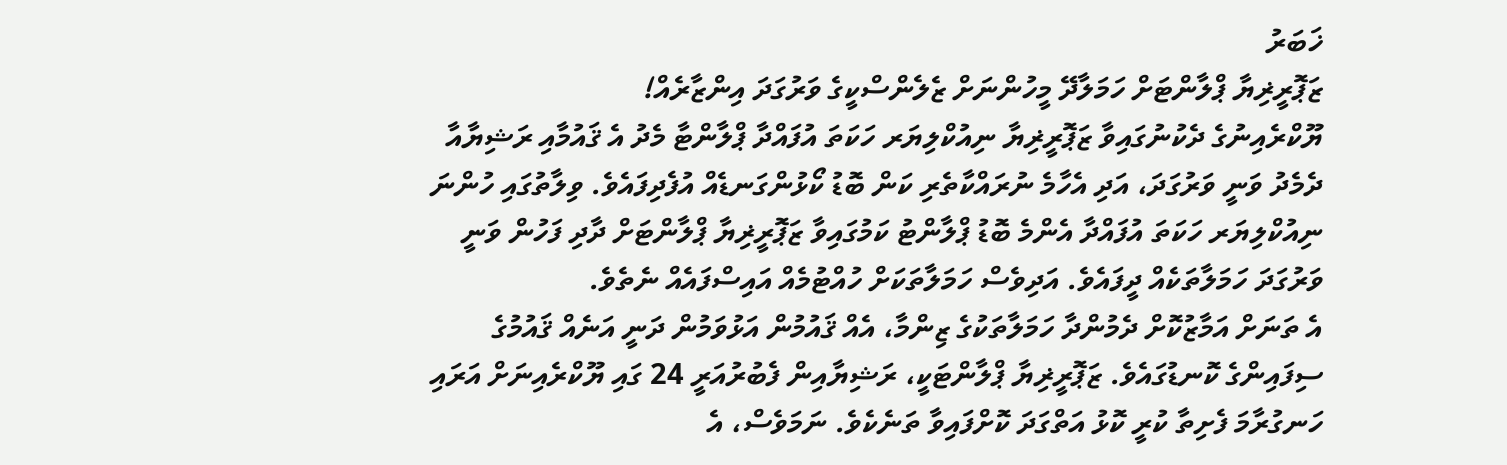ޚަބަރު
ޒަޕޮރީޜިޔާ ޕްލާންޓަށް ހަމަލާދޭ މީހުންނަށް ޒެލެންސްކީގެ ވަރުގަދަ އިންޒާރެއް!
ޔޫކްރެއިނުގެ ދެކުނުގައިވާ ޒަޕޮރީޜިޔާ ނިއުކްލިޔަރ ހަކަތަ އުފައްދާ ޕްލާންޓާ މެދު އެ ޤައުމާއި ރަޝިޔާއާ ދެމެދު ވަނީ ވަރުގަދަ، އަދި އެހާމެ ނުރައްކާތެރި ކަން ބޮޑު ކޯޅުންގަނޑެއް އުފެދިފައެވެ. ވިލާތުގައި ހުންނަ ނިއުކްލިޔަރ ހަކަތަ އުފައްދާ އެންމެ ބޮޑު ޕްލާންޓު ކަމުގައިވާ ޒަޕޮރީޜިޔާ ޕްލާންޓަށް ދާދި ފަހުން ވަނީ ވަރުގަދަ ހަމަލާތަކެއް ދީފައެވެ. އަދިވެސް ހަމަލާތަކަށް ހުއްޓުމެއް އައިސްފައެއް ނެތެވެ.
އެ ތަނަށް އަމާޒުކޮށް ދެމުންދާ ހަމަލާތަކުގެ ޒިންމާ، އެއް ޤައުމުން އަޅުވަމުން ދަނީ އަނެއް ޤައުމުގެ ސިފައިންގެ ކޮނޑުގައެވެ. ޒަޕޮރީޜިޔާ ޕްލާންޓަކީ، ރަޝިޔާއިން ފެބުރުއަރީ 24 ގައި ޔޫކްރެއިނަށް އަރައި ހަނގުރާމަ ފެށިތާ ކުރީ ކޮޅު އަތްގަދަ ކޮށްފައިވާ ތަނެކެވެ. ނަމަވެސް، އެ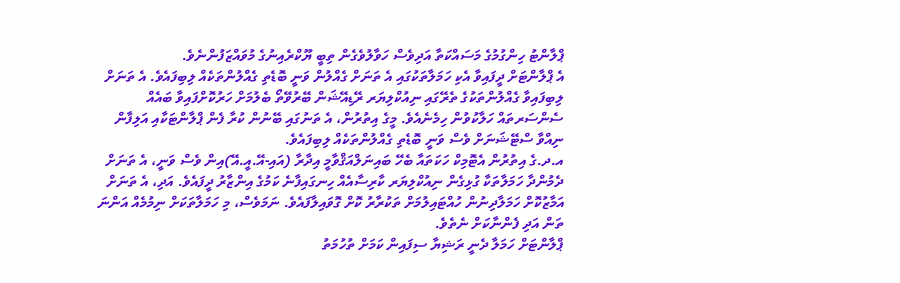ޕްލާންޓު ހިންގުމުގެ މަސައްކަތާ އަދިވެސް ހަވާލުވެގެން ތިބީ ޔޫކްރެއިނުގެ މުވައްޒަފުންނެވެ.
އެ ޕްލާންޓަށް ދީފައިވާ އެކި ހަމަލާތަކުގައި އެ ތަނަށް ގެއްލުން ވަނީ ބޮޑެތި ގެއްލުންތަކެއް ލިބިފައެވެ. އެ ތަނަށް ލިބިފައިވާ ގެއްލުންތަކުގެ ތެރޭގައި ނިއުކްލިޔަރ ރޭޑިއޭޝަން ބޭރުވޭތޯ ބެލުމަށް ހަރުކޮށްފައިވާ ބައެއް ސެންސަރތައް ހަލާކުވުން ހިމެނެއެވެ. މީގެ އިތުރުން، އެ ތަނުގައި ބޭނުން ކުރާ ފެން ޕްލާންޓަކާއި އަލިފާން ނިއްވާ ސްޓޭޝަނަށް ވެސް ވަނީ ބޮޑެތި ގެއްލުންތަކެއް ލިބިފައެވެ.
އ.ދ.ގެ އިތުރުން އެޓޮމިކް ހަކަތައާ ބެހޭ ބައިނަލްއަޤްވާމީ އިދާރާ (އައި-އޭ.އީ.އޭ)އިން ވެސް ވަނީ، އެ ތަނަށް ދެމުންދާ ހަމަލާތަކާ ގުޅިގެން ނިއުކްލިޔަރ ކާރިސާއެއް ހިނގައިފާނެ ކަމުގެ އިންޒާރު ދީފައެވެ. އަދި، އެ ތަނަށް އަމާޒުކޮށް ހަމަލާދިނުން ހުއްޓައިލުމަށް ތަކުރާރު ކޮށް ގޮވައިލާފައެވެ. ނަމަވެސް، މި ހަމަލާތަކަށް ނިމުމެއް އަންނަ ތަން އަދި ފެންނާކަށް ނެތެވެ.
ޕްލާންޓަށް ހަމަލާ ދެނީ ރަޝިޔާ ސިފައިން ކަމަށް ތުހުމަތު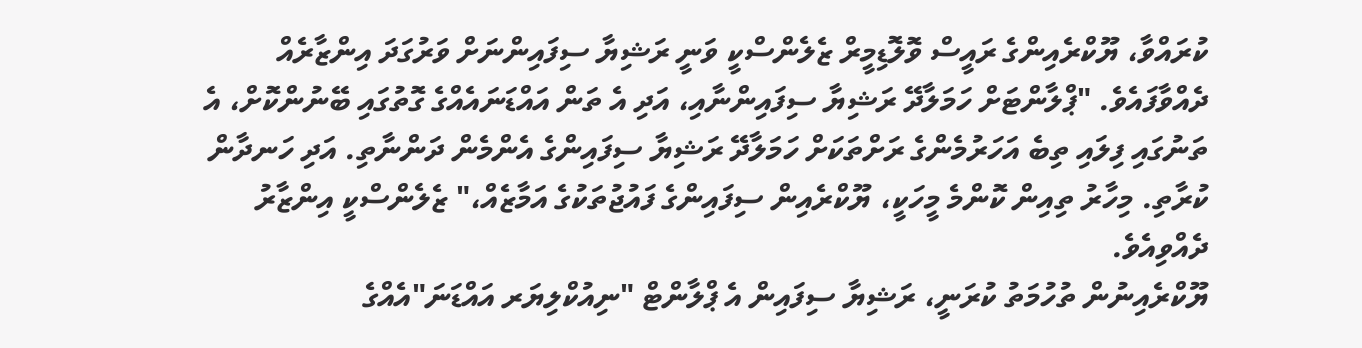ކުރައްވާ، ޔޫކްރެއިންގެ ރައީސް ވޮލޮޑިމީރް ޒެލެންސްކީ ވަނީ ރަޝިޔާ ސިފައިންނަށް ވަރުގަދަ އިންޒާރެއް ދެއްވާފައެވެ. "ޕްލާންޓަށް ހަމަލާދޭ ރަޝިޔާ ސިފައިންނާއި، އަދި އެ ތަން އައްޑަނައެއްގެ ގޮތުގައި ބޭނުންކޮށް، އެ ތަނުގައި ފިލައި ތިބެ އަހަރުމެންގެ ރަށްތަކަށް ހަމަލާދޭ ރަޝިޔާ ސިފައިންގެ އެންމެން ދަންނާތި. އަދި ހަނދާން ކުރާތި. މިހާރު ތިއިން ކޮންމެ މީހަކީ، ޔޫކްރެއިން ސިފައިންގެ ފައުޖުތަކުގެ އަމާޒެއް،" ޒެލެންސްކީ އިންޒާރު ދެއްވިއެވެ.
ޔޫކްރެއިނުން ތުހުމަތު ކުރަނީ، ރަޝިޔާ ސިފައިން އެ ޕްލާންޓް "ނިއުކްލިޔަރ އައްޑަނަ"އެއްގެ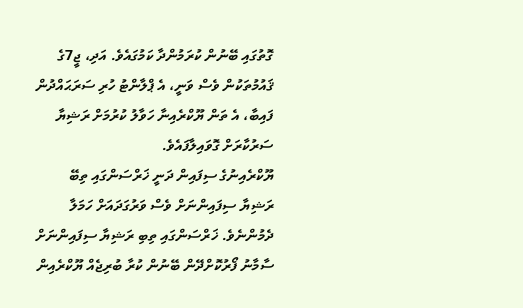ގޮތުގައި ބޭނުން ކުރަމުންދާ ކަމުގައެވެ. އަދި، ޖީ7ގެ ޤައުމުތަކުން ވެސް ވަނީ، އެ ޕްލާންޓު ހުރި ސަރަޙައްދުން ފައިބާ، އެ ތަން ޔޫކްރެއިނާ ހަވާލު ކުރުމަށް ރަޝިޔާ ސަރުކާރަށް ގޮވައިލާފައެވެ.
ޔޫކްރެއިނުގެ ސިފައިން ދަނީ ޚަރްސަންގައި ތިބޭ ރަޝިޔާ ސިފައިންނަށް ވެސް ވަރުގަދައަށް ހަމަލާ ދެމުންނެވެ. ޚަރްސަންގައި ތިބި ރަޝިޔާ ސިފައިންނަށް ސާމާނު ފޯރުކޮށްދޭން ބޭނުން ކުރާ ބުރިޖެއް ޔޫކްރެއިން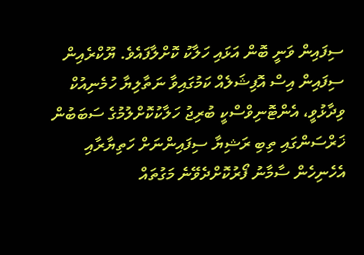ސިފައިން ވަނީ ބޮން އަޅައި ހަލާކު ކޮށްލާފައެވެ. ޔޫކްރެއިން ސިފައިން އިސް އޮފިޝަލެއް ކަމުގައިވާ ނަތާލިޔާ ހުމެނިއުކް ވިދާޅުވީ، އެންޓޮނިވްސްކީ ބުރިޖު ހަލާކުކޮށްލުމުގެ ސަބަބުން ޚަރްސަންގައި ތިބި ރަޝިޔާ ސިފައިންނަށް ހަތިޔާރާއި އެހެނިހެން ސާމާނު ފޯރުކޮށްދެވޭނެ މަގުތައް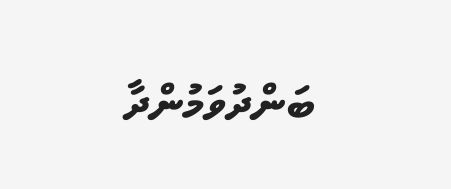ބަންދުވަމުންދާ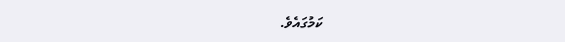ކަމުގައެވެ.